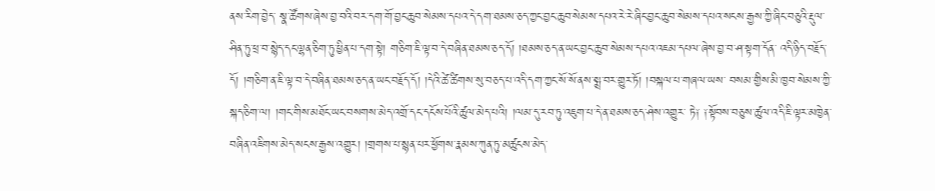ནས་རིག་བྱེད་ སྣ་ཚོགས་ཞེས་བྱ་བའི་བར་དག་གོ་བྱང་ཆུབ་སེམས་དཔའ་དེ་དག་ཐམས་ཅད་ཀྱང་བྱང་ཆུབ་སེམས་དཔའ་རེ་རེ་ཞིང་བྱང་ཆུབ་སེམས་དཔའ་སངས་རྒྱས་ཀྱི་ཞིང་བཅུའི་རྡུལ་ ཤིན་ཏུ་ཕྲ་བ་སྙེད་དང་ལྷན་ཅིག་ཏུ་ཕྱིན་པ་དག་སྟེ། གཅིག་ཇི་ལྟ་བ་དེ་བཞིན་ཐམས་ཅད་དོ། །ཐམས་ཅད་ན་ཡང་བྱང་ཆུབ་སེམས་དཔའ་འཇམ་དཔལ་ཞེས་བྱ་བ་ཤ་སྟག་དོན་ འདི་ཉིད་བརྗོད་དོ། །གཅིག་ན་ཇི་ལྟ་བ་དེ་བཞིན་ཐམས་ཅད་ན་ཡང་བརྗོད་དོ། །དེའི་ཚེ་ཚིགས་སུ་བཅད་པ་འདི་དག་ཀྱང་སོ་སོ་ནས་སྨྲ་བར་གྱུར་ཏོ། །བསྐལ་པ་གཞལ་ཡས་ བསམ་གྱིས་མི་ཁྱབ་སེམས་ཀྱི་སྐད་ཅིག་ལ། །གང་གིས་མཐོང་ཡང་བསགས་མེད་འགྲོ་དང་དངོས་པོའི་ཚུལ་མེད་པའི། །ལམ་དུ་རབ་ཏུ་འཇུག་པ་དེ་ན་ཐམས་ཅད་ཤེས་འགྱུར་ ཏེ༑ ༑སྟོབས་བཅུས་ཚུལ་འདི་ཇི་ལྟར་མཁྱེན་བཞིན་འཇིགས་མེད་སངས་རྒྱས་འགྱུར། །གྲགས་པ་སྙན་པར་ཕྱོགས་རྣམས་ཀུན་ཏུ་མཚུངས་མེད་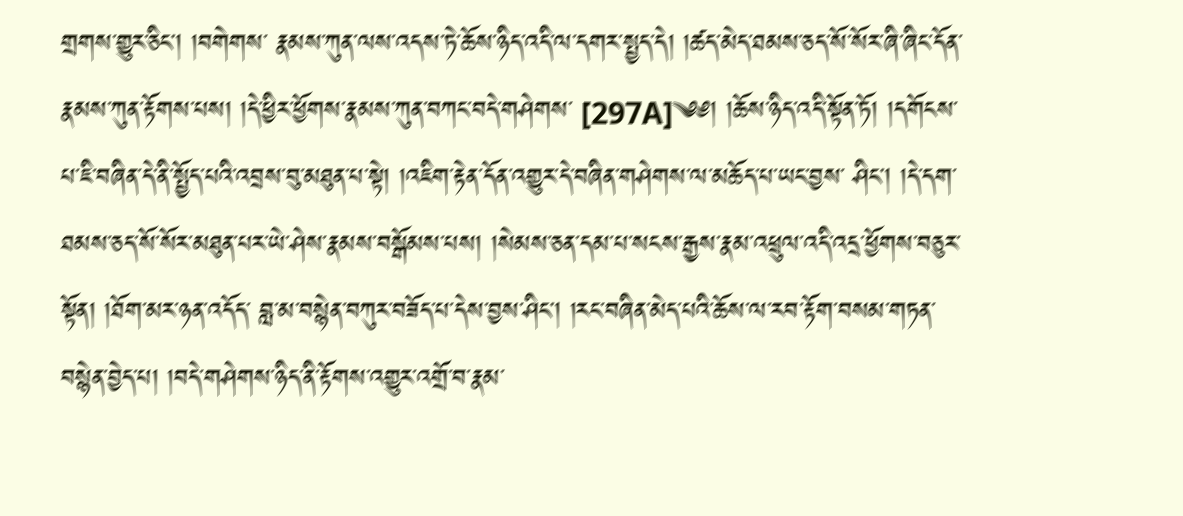གྲགས་གྱུར་ཅིང། །བགེགས་ རྣམས་ཀུན་ལས་འདས་ཏེ་ཆོས་ཉིད་འདི་ལ་དགར་སྤྱད་དེ། །ཚད་མེད་ཐམས་ཅད་སོ་སོར་ཞི་ཞིང་དོན་རྣམས་ཀུན་རྟོགས་པས། །དེ་ཕྱིར་ཕྱོགས་རྣམས་ཀུན་བཀང་བདེ་གཤེགས་ [297A]༄༅། །ཆོས་ཉིད་འདི་སྟོན་ཏོ། །དགོངས་པ་ཇི་བཞིན་དེ་ནི་སྤྱོད་པའི་འབྲས་བུ་མཐུན་པ་སྟེ། །འཇིག་རྟེན་དོན་འགྱུར་དེ་བཞིན་གཤེགས་ལ་མཆོད་པ་ཡང་བྱས་ ཤིང། །དེ་དག་ཐམས་ཅད་སོ་སོར་མཐུན་པར་ཡེ་ཤེས་རྣམས་བསྒོམས་པས། །སེམས་ཅན་དམ་པ་སངས་རྒྱས་རྣམ་འཕྲུལ་འདི་འདྲ་ཕྱོགས་བཅུར་སྟོན། །ཐོག་མར་ཉན་འདོད་ བླ་མ་བསྙེན་བཀུར་བཟོད་པ་དེས་བྱས་ཤིང། །རང་བཞིན་མེད་པའི་ཆོས་ལ་རབ་རྟོག་བསམ་གཏན་བསྙེན་བྱེད་པ། །བདེ་གཤེགས་ཉིད་ནི་རྟོགས་འགྱུར་འགྲོ་བ་རྣམ་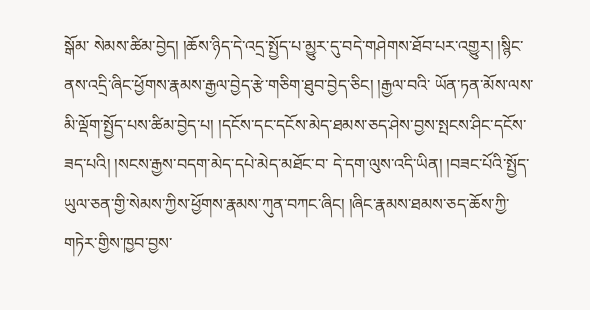སྒོམ་ སེམས་ཚིམ་བྱེད། །ཆོས་ཉིད་དེ་འདྲ་སྤྱོད་པ་མྱུར་དུ་བདེ་གཤེགས་ཐོབ་པར་འགྱུར། །སྙིང་ནས་འདྲི་ཞིང་ཕྱོགས་རྣམས་རྒྱལ་བྱེད་རྩེ་གཅིག་ཐུབ་བྱེད་ཅིང། །རྒྱལ་བའི་ ཡོན་ཏན་མོས་ལས་མི་ལྡོག་སྤྱོད་པས་ཚིམ་བྱེད་པ། །དངོས་དང་དངོས་མེད་ཐམས་ཅད་ཤེས་བྱས་སྤངས་ཤིང་དངོས་ཟད་པའི། །སངས་རྒྱས་བདག་མེད་དཔེ་མེད་མཐོང་བ་ དེ་དག་ལུས་འདི་ཡིན། །བཟང་པོའི་སྤྱོད་ཡུལ་ཅན་གྱི་སེམས་ཀྱིས་ཕྱོགས་རྣམས་ཀུན་བཀང་ཞིང། །ཞིང་རྣམས་ཐམས་ཅད་ཆོས་ཀྱི་གཏེར་གྱིས་ཁྱབ་བྱས་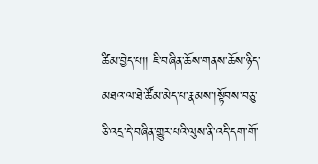ཚིམ་བྱེད་པ།། ཇི་བཞིན་ཆོས་གནས་ཆོས་ཉིད་མཐའ་ལ་ཐེ་ཚོམ་མེད་པ་རྣམས་།སྟོབས་བཅུ་ཅི་འདྲ་དེ་བཞིན་གྱུར་པའི་ལུས་ནི་འདི་དག་གོ་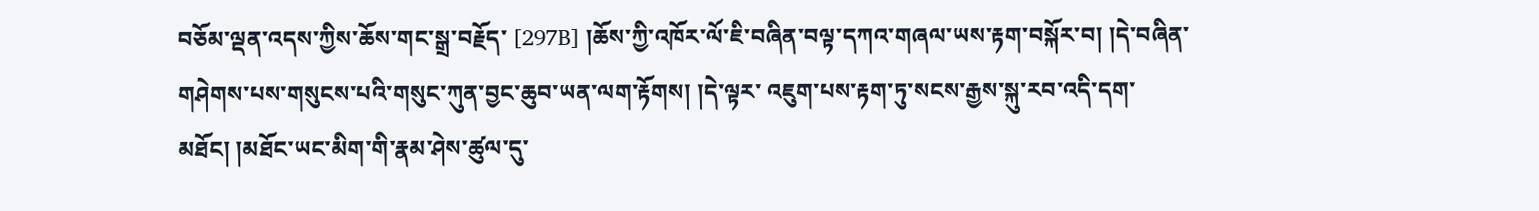བཅོམ་ལྡན་འདས་ཀྱིས་ཆོས་གང་སྒྲ་བརྗོད་ [297B] །ཆོས་ཀྱི་འཁོར་ལོ་ཇི་བཞིན་བལྟ་དཀའ་གཞལ་ཡས་རྟག་བསྐོར་བ། །དེ་བཞིན་གཤེགས་པས་གསུངས་པའི་གསུང་ཀུན་བྱང་ཆུབ་ཡན་ལག་རྟོགས། །དེ་ལྟར་ འཇུག་པས་རྟག་ཏུ་སངས་རྒྱས་སྐུ་རབ་འདི་དག་མཐོང། །མཐོང་ཡང་མིག་གི་རྣམ་ཤེས་ཚུལ་དུ་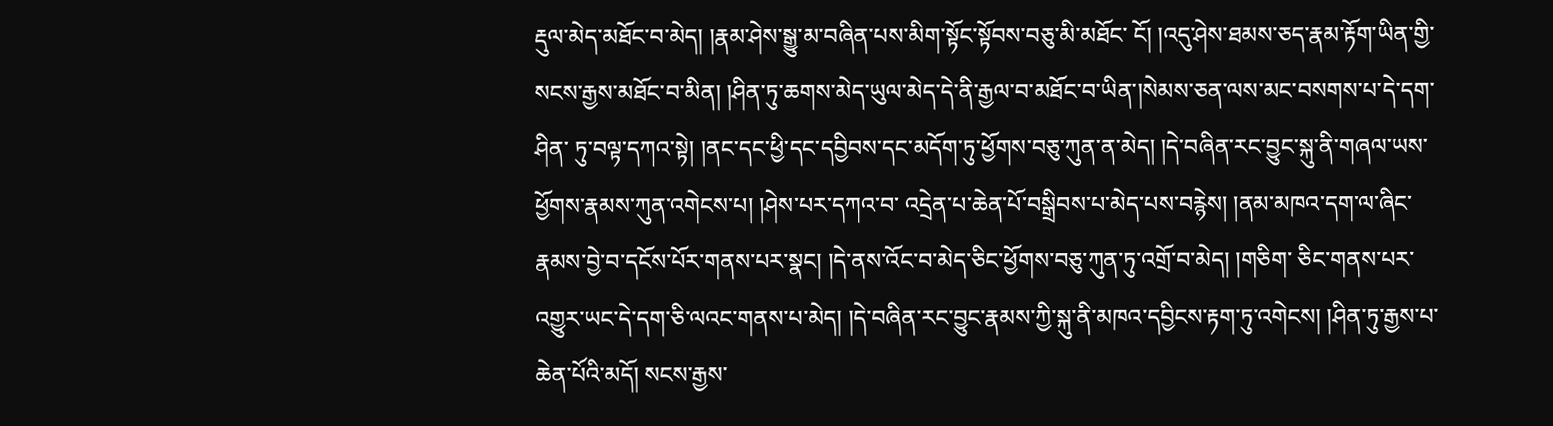རྡུལ་མེད་མཐོང་བ་མེད། །རྣམ་ཤེས་སྒྱུ་མ་བཞིན་པས་མིག་སྟོང་སྟོབས་བཅུ་མི་མཐོང་ ངོ། །འདུ་ཤེས་ཐམས་ཅད་རྣམ་རྟོག་ཡིན་གྱི་སངས་རྒྱས་མཐོང་བ་མིན། །ཤིན་ཏུ་ཆགས་མེད་ཡུལ་མེད་དེ་ནི་རྒྱལ་བ་མཐོང་བ་ཡིན་།སེམས་ཅན་ལས་མང་བསགས་པ་དེ་དག་ཤིན་ ཏུ་བལྟ་དཀའ་སྟེ། །ནང་དང་ཕྱི་དང་དབྱིབས་དང་མདོག་ཏུ་ཕྱོགས་བཅུ་ཀུན་ན་མེད། །དེ་བཞིན་རང་བྱུང་སྐུ་ནི་གཞལ་ཡས་ཕྱོགས་རྣམས་ཀུན་འགེངས་པ། །ཤེས་པར་དཀའ་བ་ འདྲེན་པ་ཆེན་པོ་བསྒྲིབས་པ་མེད་པས་བརྙེས། །ནམ་མཁའ་དག་ལ་ཞིང་རྣམས་བྱེ་བ་དངོས་པོར་གནས་པར་སྣང། །དེ་ནས་འོང་བ་མེད་ཅིང་ཕྱོགས་བཅུ་ཀུན་ཏུ་འགྲོ་བ་མེད། །གཅིག་ ཅིང་གནས་པར་འགྱུར་ཡང་དེ་དག་ཅི་ལའང་གནས་པ་མེད། །དེ་བཞིན་རང་བྱུང་རྣམས་ཀྱི་སྐུ་ནི་མཁའ་དབྱིངས་རྟག་ཏུ་འགེངས། །ཤིན་ཏུ་རྒྱས་པ་ཆེན་པོའི་མདོ། སངས་རྒྱས་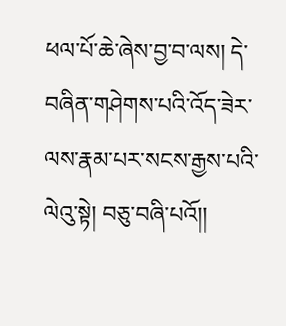ཕལ་པོ་ཆེ་ཞེས་བྱ་བ་ལས། དེ་བཞིན་གཤེགས་པའི་འོད་ཟེར་ལས་རྣམ་པར་སངས་རྒྱས་པའི་ལེའུ་སྟེ། བཅུ་བཞི་པའོ།།